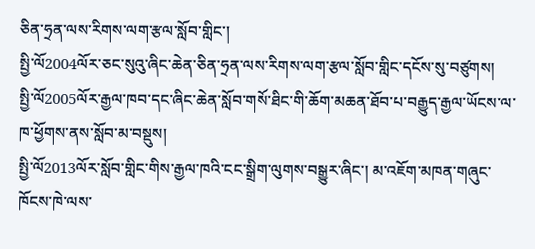ཅིན་ཧྲན་ལས་རིགས་ལག་རྩལ་སློབ་གླིང་།
སྤྱི་ལོ2004ལོར་ཅང་སུའུ་ཞིང་ཆེན་ཅིན་ཧྲན་ལས་རིགས་ལག་རྩལ་སློབ་གླིང་དངོས་སུ་བཙུགས།
སྤྱི་ལོ2005ལོར་རྒྱལ་ཁབ་དང་ཞིང་ཆེན་སློབ་གསོ་ཐིང་གི་ཆོག་མཆན་ཐོབ་པ་བརྒྱུད་རྒྱལ་ཡོངས་ལ་ཁ་ཕྱོགས་ནས་སློབ་མ་བསྡུས།
སྤྱི་ལོ2013ལོར་སློབ་གླིང་གིས་རྒྱལ་ཁའི་ངང་སྒྲིག་ལུགས་བསྒྱུར་ཞིང་། མ་འཇོག་མཁན་གཞུང་ཁོངས་ཁེ་ལས་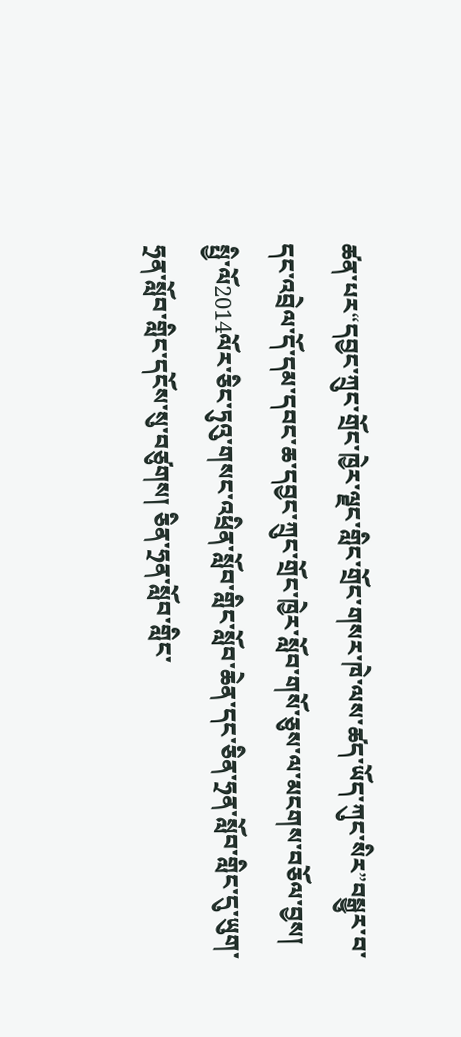ཚན་པར“དབྱང་ཀྲུང་གྲོང་ཁྱེར་ལྗང་གླིང་གྲོང་གསར་ཁེ་ལས་ཚད་ཡོད་ཀུང་སིར”བསྒྱུར་བ་དང་འབྲེལ་དོ་དམ་དབང་ཆ་དབྱང་ཀྲུང་གྲོང་ཁྱེར་སློབ་གསོ་ཅུས་ལ་མངགས་བཅོལ་བྱས།
སྤྱི་ལོ2014ལོར་ཅིང་ཏུའུ་གསང་འཕྲིན་སློབ་གླིང་སློབ་ཆེན་དང་ཅིན་ཧྲན་སློབ་གླིང་དུ་ཡུག་ཧྲན་སློབ་གླིང་དངོས་སུ་བཙུགས། ཅིན་ཧྲན་སློབ་གླིང་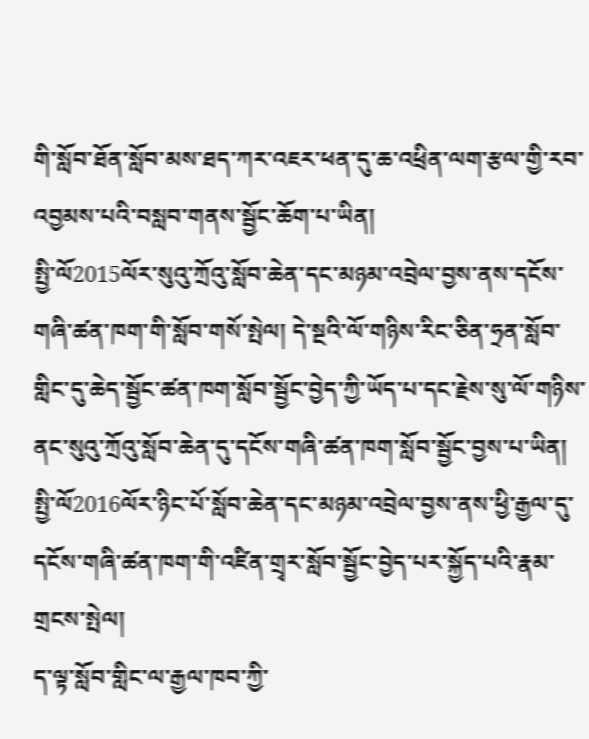གི་སློབ་ཐོན་སློབ་མས་ཐད་ཀར་འཇར་ཕན་དུ་ཆ་འཕྲིན་ལག་རྩལ་གྱི་རབ་འབྱམས་པའི་བསླབ་གནས་སྦྱོང་ཆོག་པ་ཡིན།
སྤྱི་ལོ2015ལོར་སུའུ་ཀྲོའུ་སློབ་ཆེན་དང་མཉམ་འབྲེལ་བྱས་ནས་དངོས་གཞི་ཚན་ཁག་གི་སློབ་གསོ་སྤེལ། དེ་སྔའི་ལོ་གཉིས་རིང་ཅིན་ཧྲན་སློབ་གླིང་དུ་ཆེད་སྦྱོང་ཚན་ཁག་སློབ་སྦྱོང་བྱེད་ཀྱི་ཡོད་པ་དང་རྗེས་སུ་ལོ་གཉིས་ནང་སུའུ་ཀྲོའུ་སློབ་ཆེན་དུ་དངོས་གཞི་ཚན་ཁག་སློབ་སྦྱོང་བྱས་པ་ཡིན།
སྤྱི་ལོ2016ལོར་ཉིང་པོ་སློབ་ཆེན་དང་མཉམ་འབྲེལ་བྱས་ནས་ཕྱི་རྒྱལ་དུ་དངོས་གཞི་ཚན་ཁག་གི་འཛིན་གྲྭར་སློབ་སྦྱོང་བྱེད་པར་སྐྱོད་པའི་རྣམ་གྲངས་སྤེལ།
ད་ལྟ་སློབ་གླིང་ལ་རྒྱལ་ཁབ་ཀྱི་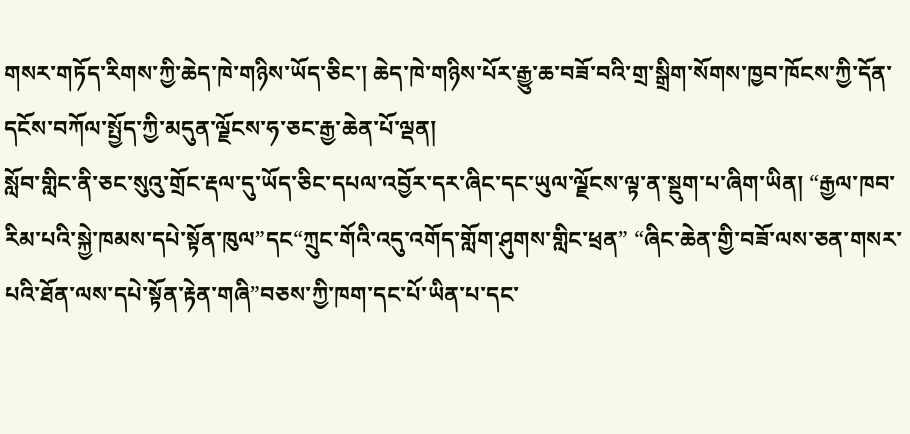གསར་གཏོད་རིགས་ཀྱི་ཆེད་ཁེ་གཉིས་ཡོད་ཅིང་། ཆེད་ཁེ་གཉིས་པོར་རྒྱུ་ཆ་བཟོ་བའི་གྲ་སྒྲིག་སོགས་ཁྱབ་ཁོངས་ཀྱི་དོན་དངོས་བཀོལ་སྤྱོད་ཀྱི་མདུན་ལྗོངས་ཧ་ཅང་རྒྱ་ཆེན་པོ་ལྡན།
སློབ་གླིང་ནི་ཅང་སུའུ་གྲོང་རྡལ་དུ་ཡོད་ཅིང་དཔལ་འབྱོར་དར་ཞིང་དང་ཡུལ་ལྗོངས་ལྟ་ན་སྡུག་པ་ཞིག་ཡིན། “རྒྱལ་ཁབ་རིམ་པའི་སྐྱེ་ཁམས་དཔེ་སྟོན་ཁུལ”དང“ཀྲུང་གོའི་འདུ་འགོད་གློག་ཤུགས་གླིང་ཕྲན” “ཞིང་ཆེན་གྱི་བཟོ་ལས་ཅན་གསར་པའི་ཐོན་ལས་དཔེ་སྟོན་རྟེན་གཞི”བཅས་ཀྱི་ཁག་དང་པོ་ཡིན་པ་དང་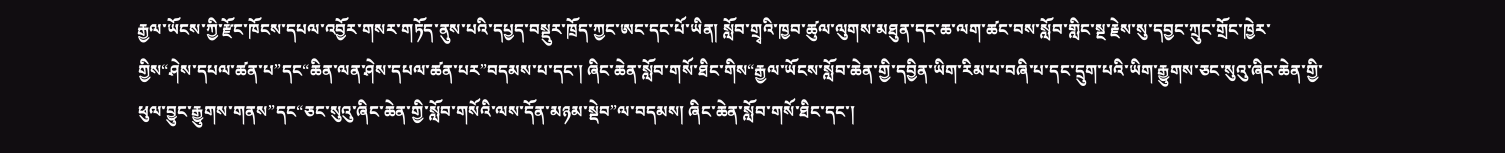རྒྱལ་ཡོངས་ཀྱི་རྫོང་ཁོངས་དཔལ་འབྱོར་གསར་གཏོད་ནུས་པའི་དཔྱད་བསྡུར་ཁྲོད་ཀྱང་ཨང་དང་པོ་ཡིན། སློབ་གྲྭའི་ཁྱབ་ཚུལ་ལུགས་མཐུན་དང་ཆ་ལག་ཚང་བས་སློབ་གླིང་སྔ་རྗེས་སུ་དབྱང་ཀྲུང་གྲོང་ཁྱེར་གྱིས“ཤེས་དཔལ་ཚན་པ”དང“ཆིན་ལན་ཤེས་དཔལ་ཚན་པར”བདམས་པ་དང་། ཞིང་ཆེན་སློབ་གསོ་ཐིང་གིས“རྒྱལ་ཡོངས་སློབ་ཆེན་གྱི་དབྱིན་ཡིག་རིམ་པ་བཞི་པ་དང་དྲུག་པའི་ཡིག་རྒྱུགས་ཅང་སུའུ་ཞིང་ཆེན་གྱི་ཕུལ་བྱུང་རྒྱུགས་གནས”དང“ཅང་སུའུ་ཞིང་ཆེན་གྱི་སློབ་གསོའི་ལས་དོན་མཉམ་སྡེབ”ལ་བདམས། ཞིང་ཆེན་སློབ་གསོ་ཐིང་དང་།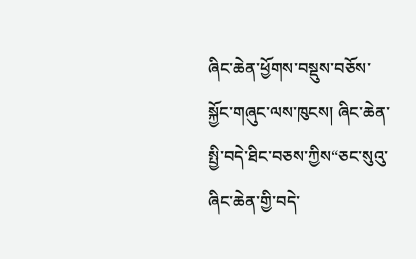ཞིང་ཆེན་ཕྱོགས་བསྡུས་བཅོས་སྐྱོང་གཞུང་ལས་ཁུངས། ཞིང་ཆེན་སྤྱི་བདེ་ཐིང་བཅས་ཀྱིས“ཅང་སུའུ་ཞིང་ཆེན་གྱི་བདེ་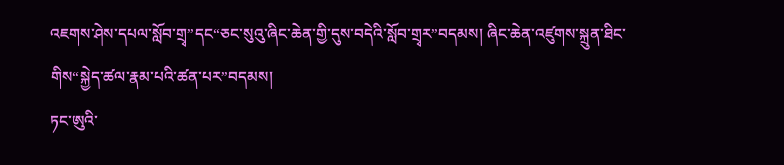འཇགས་ཤེས་དཔལ་སློབ་གྲྭ”དང“ཅང་སུའུ་ཞིང་ཆེན་གྱི་དུས་བདེའི་སློབ་གྲྭར”བདམས། ཞིང་ཆེན་འཛུགས་སྐྲུན་ཐིང་གིས“སྐྱེད་ཚལ་རྣམ་པའི་ཚན་པར”བདམས།
ཏང་ཨུའི་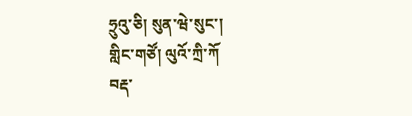ཧྲུའུ་ཅི། སུན་ཝེ་སུང་།
གླིང་གཙོ། ལུའོ་ཀྲི་ཀོ
བརྡ་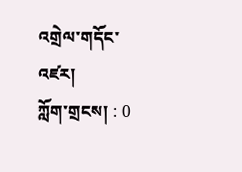འགྲེལ་གདོང་འཛར།
ཀློག་གྲངས། : 0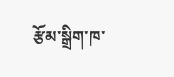རྩོམ་སྒྲིག་ཁ་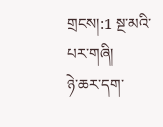གྲངས།:1 སྔ་མའི་པར་གཞི།
ཉེ་ཆར་དག་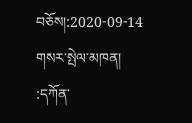བཅོས།:2020-09-14
གསར་སྤེལ་མཁན། :དཀོན་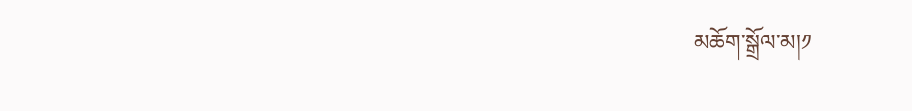མཆོག་སྒྲོལ་མ།༡